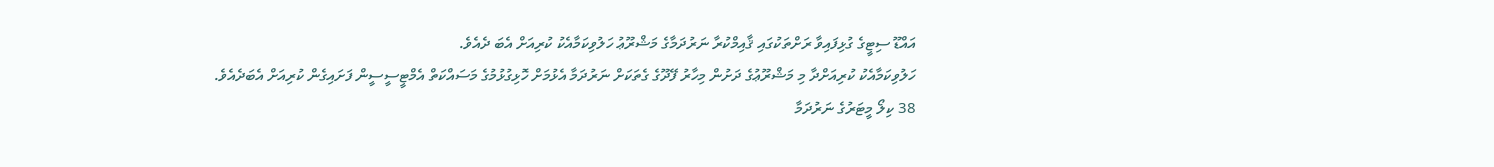އައްޑޫ ސިޓީގެ ގުޅިފައިވާ ރަށްތަކުގައި ޤާއިމްކުރާ ނަރުދަމާގެ މަޝްރޫޢު ހަލުވިކަމާއެކު ކުރިއަށް އެބަ ދެއެވެ.
ހަލުވިކަމާއެކު ކުރިއަށްދާ މި މަޝްރޫޢުގެ ދަށުން މިހާރު ފޭދޫގެ ގެތަކަށް ނަރުދަމާ އެޅުމަށް ހޮޅިގުޅުމުގެ މަސައްކަތް އެމްޓީސީސީން ފަށައިގެން ކުރިއަށް އެބަދެއެވެ.
38 ކިލޯ މީޓަރުގެ ނަރުދަމާ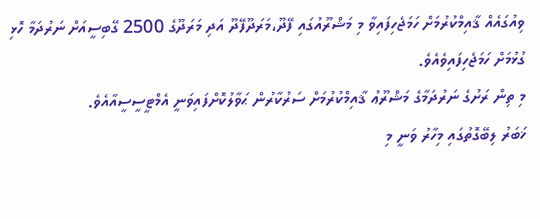ވިއުގައެއް ޤާއިމްކުރުމަށް ހަމަޖެހިފައިވާ މި މަޝްރޫއުގައި ފޭދޫ،މަރަދޫފޭދޫ އަދި މަރަދޫގެ 2500 ގޭބިސީއަށް ނަރުދަމާ ހޮޅި ގުޅުމަށް ހަމަޖެހިފައިވެއެވެ.
މި ތިން ރަށުގެ ނަރުދަމާގެ މަޝްރޫޢު ޤާއިމްކުރުމަށް ސަރުކާރުން ޙަވާލުކޮށްފައިވަނީ އެމްޓީސީސީއާއެވެ.
ޚަބަރު ލިބޭގޮތުގައި މިހާރު ވަނީ މި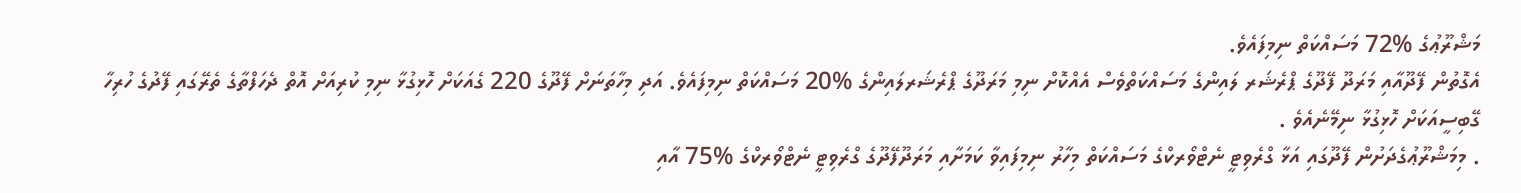މަޝްރޫޢުގެ %72 މަސައްކަތް ނިމިފައެވެ.
އެގޮތުން ފޭދޫއާއި މަރަދޫ ފޭދޫގެ ޕްރެޝަރ ލައިންގެ މަސައްކަތްވެސް އެއްކޮށް ނިމި މަރަދޫގެ ޕްރެޝަރލައިންގެ %20 މަސައްކަތް ނިމިފައެވެ. އަދި މިހާތަނަށް ފޭދޫގެ 220 ގެއަކަށް ހޮޅިގުޅާ ނިމި ކުރިއަށް އޮތް ދެހަފްތާގެ ތެރޭގައި ފޭދުގެ ހުރިހާ ގޭބިސީއަކަށް ހޮޅިގުޅާ ނިމޭނެއެވެ .
. މިމަޝްރޫޢުގެދަށުން ފޭދޫގައި އަޅާ ގްރެވިޓީ ނެޓްވޯރކްގެ މަސައްކަތް މިހާރު ނިމިފައިވާ ކަމަށާއި މަރަދޫފޭދޫގެ ގްރެވިޓީ ނެޓްވޯރކްގެ %75 އާއި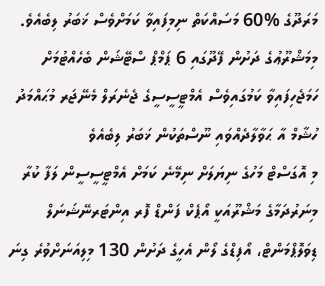މަރަދޫގެ %60 މަސައްކަތް ނިމިފައިވާ ކަމަށްވެސް ޚަބަރު ލިބެއެވެ.
މިމަޝްރޫޢުގެ ދަށުން ފޭދޫގައި 6 ޕަމްޕް ސްޓޭޝަން ބެހެއްޓުމަށް ހަމަޖެހިފައިވާ ކަމުގައިވެސް އެމްޓީސީސީގެ ޖެނެރަލް މެނޭޖަރ މުޙައްމަދު ހުޝާމް އާ ޙަވާލާދެއްވައި ނޫސްތަކުން ޚަބަރު ލިބެއެވެ
މި އޮގަސްޓް މަހުގެ ނިޔަލަށް ނިމޭނެ ކަމަށް އެމްޓީސީސީން ލަފާ ކުރާ މިނަރުދަމާގެ މަޝްރޫއަކީ އޯޕެކް ފަންޑް ފޮރ އިންޓަރނޭޝަނަލް ޑިވަލޮޕްމަންޓް، އޯފިޑްގެ ލޯން އެހީގެ ދަށުން 130 މިލިއަނަށްވުރެ ގިނަ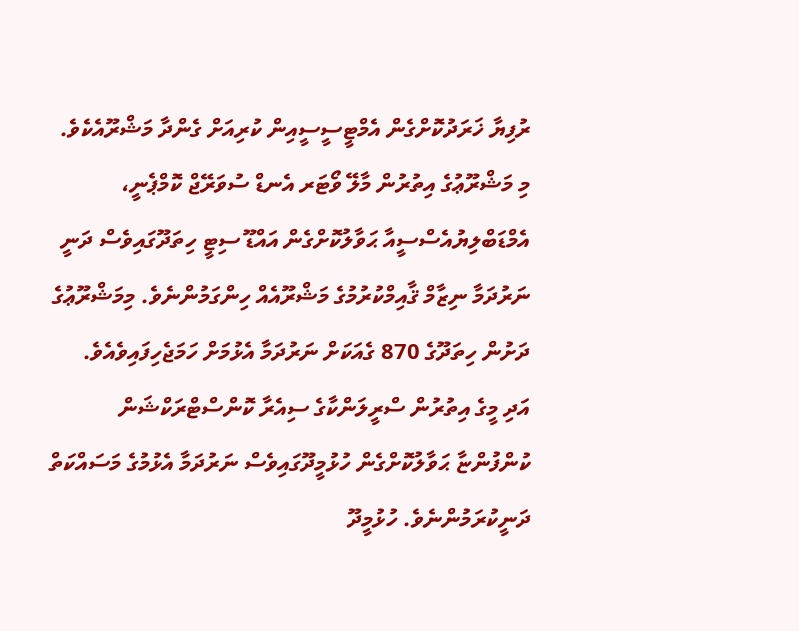ރުފިޔާ ޚަރަދުކޮށްގެން އެމްޓީސީސީއިން ކުރިއަށް ގެންދާ މަޝްރޫއެކެވެ.
މި މަޝްރޫޢުގެ އިތުރުން މާލޭ ވޯޓަރ އެނޑް ސުވަރޭޖް ކޮމްޕެނީ، އެމްޑަބްލިޔުއެސްސީއާ ޙަވާލުކޮށްގެން އައްޑޫ ސިޓީ ހިތަދޫގައިވެސް ދަނީ ނަރުދަމާ ނިޒާމް ޤާއިމްކުރުމުގެ މަޝްރޫއެއް ހިންގަމުންނެވެ. މިމަޝްރޫޢުގެ ދަށުން ހިތަދޫގެ 870 ގެއަކަށް ނަރުދަމާ އެޅުމަށް ހަމަޖެހިފައިވެއެވެ.
އަދި މީގެ އިތުރުން ސްރީލަންކާގެ ސިއެރާ ކޮންސްޓްރަކްޝަން ކުންފުންޏާ ޙަވާލުކޮށްގެން ހުޅުމީދޫގައިވެސް ނަރުދަމާ އެޅުމުގެ މަސައްކަތް ދަނީކުރަމުންނެވެ. ހުޅުމީދޫ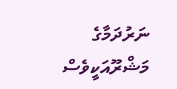ނަރުދަމާގެ މަޝްރޫއަކީވެސް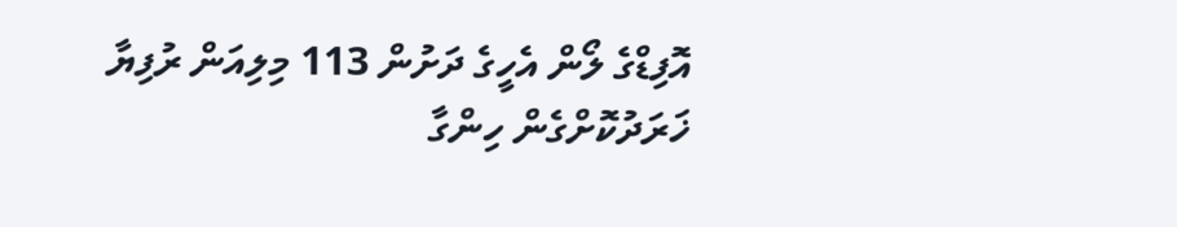އޮފިޑްގެ ލޯން އެހީގެ ދަށުން 113 މިލިއަން ރުފިޔާ ޚަރަދުކޮށްގެން ހިންގާ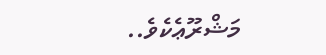މަޝްރޫޢެކެވެ..